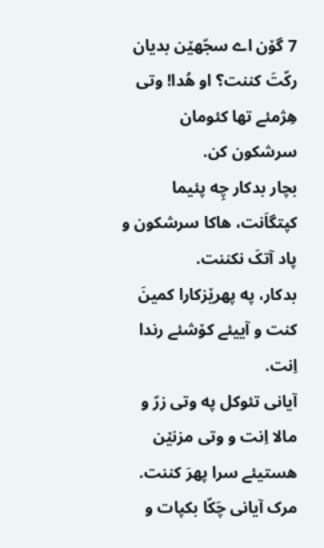7 گۆن اے سجّهێن بدیان رکّتَ کننت؟ او هُدا! وتی هِژمئے تها کئومان سرشکون کن.
بچار بدکار چِه پئیما کپتگاَنت، هاکا سرشکون و پاد آتکَ نکننت.
بدکار، په پهرێزکارا کمینَ کنت و آییئے کۆشئے رندا اِنت.
آیانی تئوکل په وتی زرّ و مالا اِنت و وتی مزنێن هستیئے سرا پهرَ کننت.
مرک آیانی چَکّا بکپات و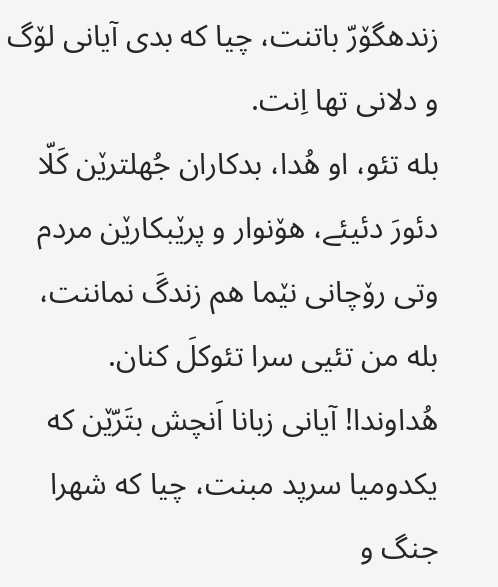زندهگۆرّ باتنت، چیا که بدی آیانی لۆگ و دلانی تها اِنت.
بله تئو، او هُدا، بدکاران جُهلترێن کَلّا دئورَ دئیئے، هۆنوار و پرێبکارێن مردم وتی رۆچانی نێما هم زندگَ نماننت، بله من تئیی سرا تئوکلَ کنان.
هُداوندا! آیانی زبانا اَنچش بتَرّێن که یکدومیا سرپد مبنت، چیا که شهرا جنگ و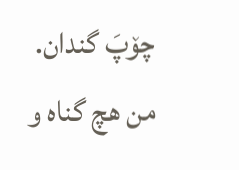چۆپَ گندان.
من هچ گناه و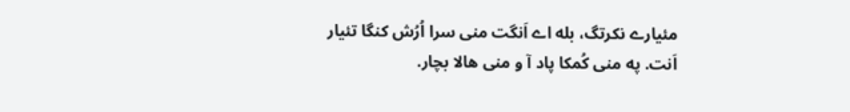مئیارے نکرتگ، بله اے اَنگت منی سرا اُرُش کنگا تئیار اَنت. په منی کُمکا پاد آ و منی هالا بچار.